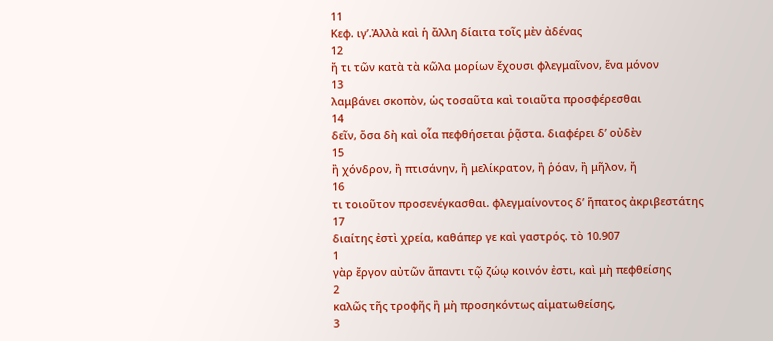11
Κεφ. ιγʹ.Ἀλλὰ καὶ ἡ ἄλλη δίαιτα τοῖς μὲν ἀδένας
12
ἤ τι τῶν κατὰ τὰ κῶλα μορίων ἔχουσι φλεγμαῖνον, ἕνα μόνον
13
λαμβάνει σκοπὸν, ὡς τοσαῦτα καὶ τοιαῦτα προσφέρεσθαι
14
δεῖν, ὅσα δὴ καὶ οἷα πεφθήσεται ῥᾷστα. διαφέρει δ’ οὐδὲν
15
ἢ χόνδρον, ἢ πτισάνην, ἢ μελίκρατον, ἢ ῥόαν, ἢ μῆλον, ἤ
16
τι τοιοῦτον προσενέγκασθαι. φλεγμαίνοντος δ’ ἥπατος ἀκριβεστάτης
17
διαίτης ἐστὶ χρεία, καθάπερ γε καὶ γαστρός. τὸ 10.907
1
γὰρ ἔργον αὐτῶν ἅπαντι τῷ ζώῳ κοινόν ἐστι, καὶ μὴ πεφθείσης
2
καλῶς τῆς τροφῆς ἢ μὴ προσηκόντως αἱματωθείσης,
3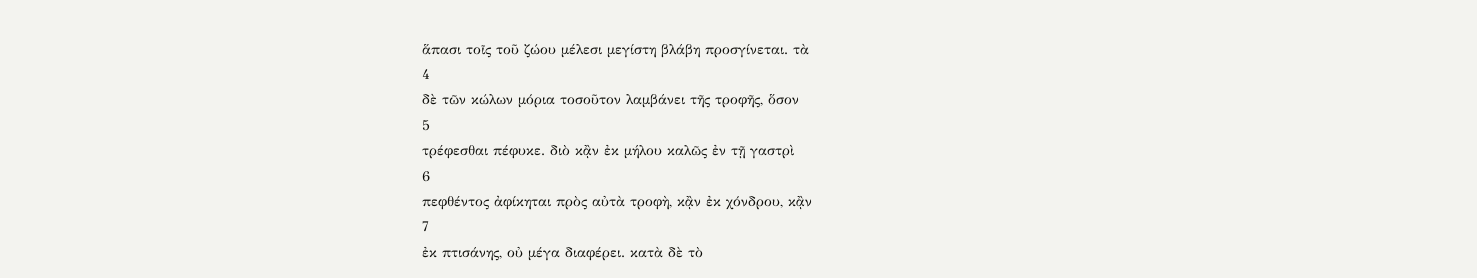ἅπασι τοῖς τοῦ ζώου μέλεσι μεγίστη βλάβη προσγίνεται. τὰ
4
δὲ τῶν κώλων μόρια τοσοῦτον λαμβάνει τῆς τροφῆς, ὅσον
5
τρέφεσθαι πέφυκε. διὸ κᾂν ἐκ μήλου καλῶς ἐν τῇ γαστρὶ
6
πεφθέντος ἀφίκηται πρὸς αὐτὰ τροφὴ, κᾂν ἐκ χόνδρου, κᾂν
7
ἐκ πτισάνης, οὐ μέγα διαφέρει. κατὰ δὲ τὸ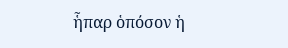ἧπαρ ὁπόσον ἡ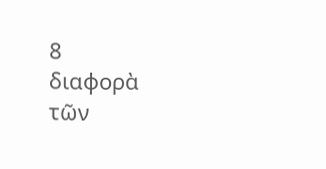8
διαφορὰ τῶν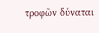τροφῶν δύναται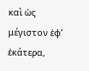καὶ ὡς μέγιστον ἐφ’ ἑκάτερα,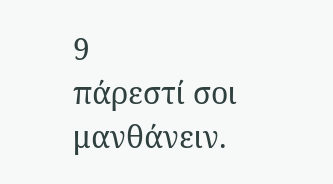9
πάρεστί σοι μανθάνειν.